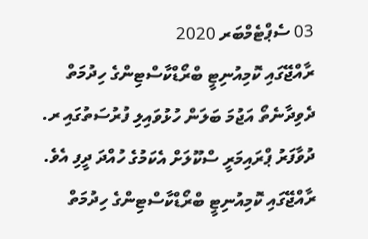03 ސެޕްޓެމްބަރ 2020
ރާއްޖޭގައި ކޮމިއުނިޓީ ބްރޯޑްކާސްޓިންގެ ހިދުމަތް ދެވިދާނެތޯ އަޖުމަ ބަލަން ހުޅުވައިލި ފުރުސަތުގައި ރ. ދުވާފަރު ޕްރައިމަރީ ސްކޫލަށް އެކަމުގެ ހުއްދަ ދީފި އެވެ.
ރާއްޖޭގައި ކޮމިއުނިޓީ ބްރޯޑްކާސްޓިންގެ ހިދުމަތް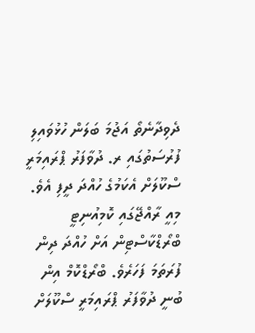ދެވިދާނެތޯ އަޖުމަ ބަލަން ހުޅުވައިލި ފުރުސަތުގައި ރ. ދުވާފަރު ޕްރައިމަރީ ސްކޫލަށް އެކަމުގެ ހުއްދަ ދީފި އެވެ.
މިއީ ރާއްޖޭގައި ކޮމިއުނިޓީ ބްރޯޑްކާސްޓިން އަށް ހުއްދަ ދިން ފުރަތަމަ ފަހަރެވެ. ބްރޯޑްކޮމް އިން ބުނީ ދުވާފަރު ޕްރައިމަރީ ސްކޫލަށް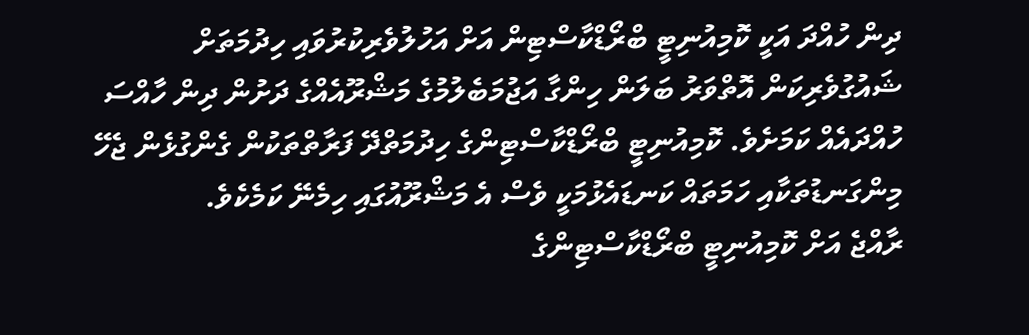ދިން ހުއްދަ އަކީ ކޮމިއުނިޓީ ބްރޯޑްކާސްޓިން އަށް އަހުލުވެރިކުރުވައި ހިދުމަތަށް ޝައުގުވެރިކަން އޮތްވަރު ބަލަން ހިންގާ އަޖުމަބެލުމުގެ މަޝްރޫއެއްގެ ދަށުން ދިން ހާއްސަ ހުއްދައެއް ކަމަށެވެ. ކޮމިއުނިޓީ ބްރޯޑްކާސްޓިންގެ ހިދުމަތްދޭ ފަރާތްތަކުން ގެންގުޅެން ޖެހޭ މިންގަނޑުތަކާއި ހަމަތައް ކަނޑައެޅުމަކީ ވެސް އެ މަޝްރޫއުގައި ހިމެނޭ ކަމެކެވެ.
ރާއްޖެ އަށް ކޮމިއުނިޓީ ބްރޯޑްކާސްޓިންގެ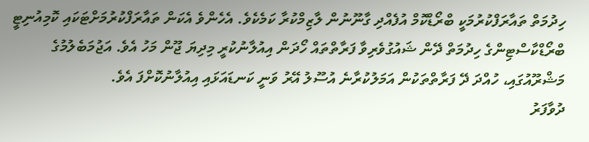ހިދުމަތް ތައާރަފްކުރުމަކީ ބްރޯޑްކޮމް އުފެއްދި ގާނޫނުން ލާޒިމްކުރާ ކަމެކެވެ. އެހެންވެ އެކަން ތައާރަފްކުރުމަށްޓަކައި ކޮމިއުނިޓީ ބްރޯޑްކާސްޓިންގެ ހިދުމަތް ދޭން ޝައުގުވެރިވާ ފަރާތްތައް ހޯދަން އިއުލާނުކުރީ މިދިޔަ ޖޫން މަހު އެވެ. އަޖުމަބެލުމުގެ މަޝްރޫއުގައި، ހުއްދަ ދޭ ފަރާތްތަކުން އަމަލުކުރާނެ އުސޫލު އޭރު ވަނީ ކަނޑައަޅައި އިއުލާނުކޮށްފަ އެވެ.
ދުވާފަރު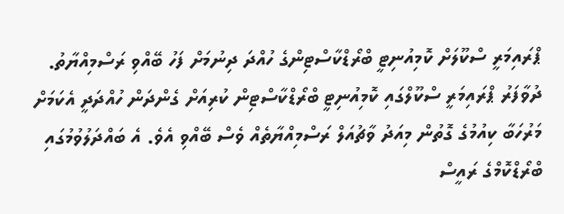ޕްރައިމަރީ ސްކޫލަށް ކޮމިއުނިޓީ ބްރޯޑްކާސްޓިންގެ ހުއްދަ ދިނުމަށް ފަހު ބޭއްވި ރަސްމިއްޔާތު.
ދުވާފަރު ޕްރައިމަރީ ސްކޫލްގައި ކޮމިއުނިޓީ ބްރޯޑްކާސްޓިން ކުރިއަށް ގެންދަން ހުއްދަދީ އެކަމަށް މަރުހަބާ ކިއުމުގެ ގޮތުން މިއަދު ވާޗުއަލް ރަސްމިއްޔާތެއް ވެސް ބޭއްވި އެވެ. އެ ބައްދަލުވުމުގައި ބްރޯޑްކޮމްގެ ރައީސް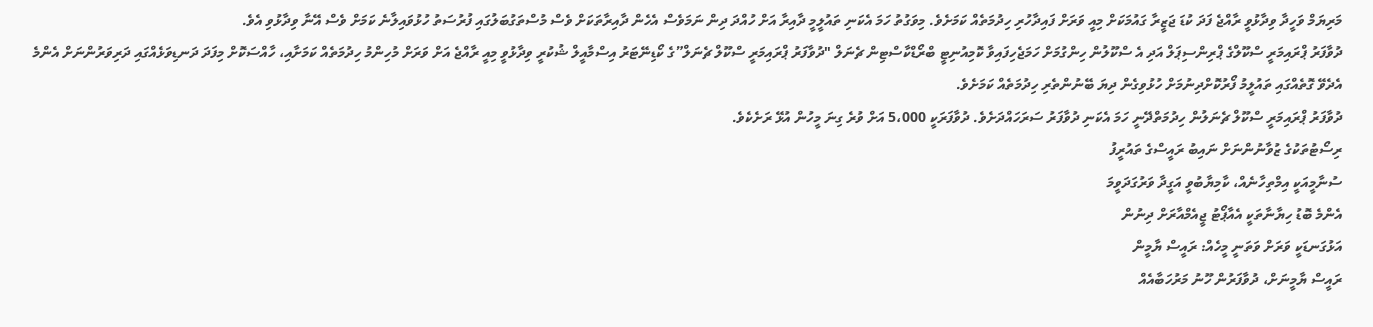މަރިޔަމް ވަހީދާ ވިދާޅުވީ ރާއްޖެ ފަދަ ކުޑަ ޖަޒީރާ ގައުމަކަށް މިއީ ވަރަށް ފައިދާހުރި ހިދުމަތެއް ކަމަށެވެ. މިވަގުތު ހަމަ އެކަނި ތައުލީމީ ދާއިރާ އަށް ހުއްދަ ދިން ނަމަވެސް އެހެން ދާއިރާތަކަށް ވެސް މުސްތަގުބަލުގައި ފުރުސަތު ހުޅުވައިލާނެ ކަމަށް ވެސް އޭނާ ވިދާޅުވި އެވެ.
ދުވާފަރު ޕްރައިމަރީ ސްކޫލްގެ ޕްރިންސިޕަލް އަދި އެ ސްކޫލުން ހިންގުމަށް ހަމަޖެހިފައިވާ ކޮމިއުނިޓީ ބްރޯޑްކާސްޓިން ޗެނަލް "ދުވާފަރު ޕްރައިމަރީ ސްކޫލް ޗެނަލް”ގެ ކޯޑިނޭޓަރު އިސްމާއީލް ޝުކުރީ ވިދާޅުވީ މިއީ ރާއްޖެ އަށް ވަރަށް މުހިންމު ހިދުމަތެއް ކަމަށާއި، ހާއްސަކޮށް މިފަދަ ދަނޑިވަޅެއްގައި ދަރިވަރުންނަށް އެންމެ އެދެވޭ ގޮތެއްގައި ތައުލީމު ފޯރުކޮށްދިނުމަށް ހުޅުވިގެން ދިޔަ ބޭނުންތެރި ހިދުމަތެއް ކަމަށެވެ.
ދުވާފަރު ޕްރައިމަރީ ސްކޫލް ޗެނަލުން ހިދުމަތްދޭނީ ހަމަ އެކަނި ދުވާފަރު ސަރަހައްދަށެވެ. ދުވާފަރަކީ 5،000 އަށް ވުރެ ގިނަ މީހުން އުޅޭ ރަށެކެވެ.
ރިސޯޓުތަކުގެ ޒުވާނުންނަށް ނައިބު ރައީސްގެ ތައުރީފު
ސުނާމީއަކީ އިމްތިހާނެއް، ކާމިޔާބުވީ އަގީދާ ވަރުގަދަވީމަ
އެންމެ ބޮޑު ހިޔާނާތަކީ އެއާޕޯޓު ޖީއެމްއާރަށް ދިނުން
އަޅުގަނޑަކީ ވަރަށް ވަތަނީ މީހެއް: ރައީސް ޔާމީން
ރައީސް ޔާމީނަށް، ދުވާފަރުން ހޫނު މަރުހަބާއެއް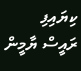ކިޔައިފި
ރައީސް ޔާމީން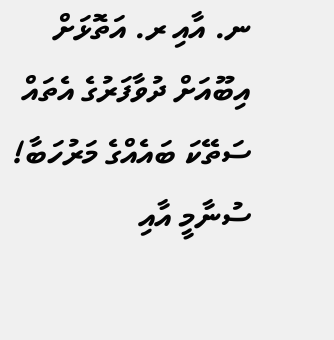ނ. އާއި ރ. އަތޮޅަށް
އިބޫއަށް ދުވާފަރުގެ އެތައް ސަތޭކަ ބައެއްގެ މަރުހަބާ!
ސުނާމީ އާއި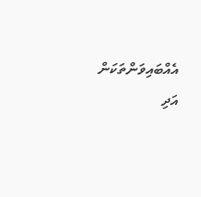އެއްބައިވަންތަކަން އަދި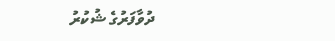ދުވާފަރުގެ ޝުކުރު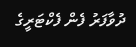ދުވާފަރު ފެން ފެކްޓަރީގެ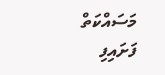މަސައްކަތް ފަށައިފި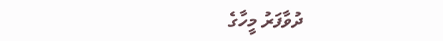ދުވާފަރު މީހާގެ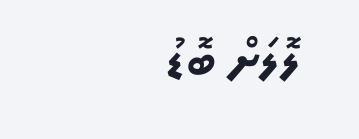ލޮލަށް ބޮޑު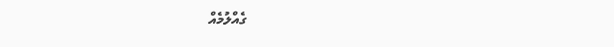ގެއްލުމެއް